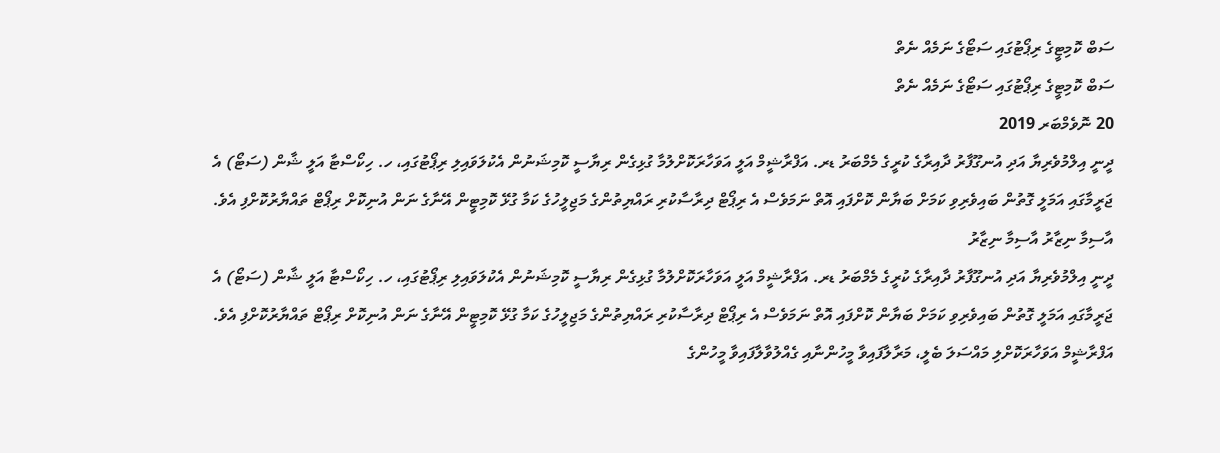ސަބް ކޮމިޓީގެ ރިޕޯޓުގައި ސަޓޯގެ ނަމެއް ނެތް
ސަބް ކޮމިޓީގެ ރިޕޯޓުގައި ސަޓޯގެ ނަމެއް ނެތް
20 ނޮވެމްބަރ 2019
ދީނީ އިލްމުވެރިޔާ އަދި އުނގޫފާރު ދާއިރާގެ ކުރީގެ މެމްބަރު ޑރ. އަފްރާޝީމް އަލީ އަވަހާރަކޮށްލުމާ ގުޅިގެން ރިޔާސީ ކޮމިޝަނުން އެކުލަވައިލި ރިޕޯޓުގައި، ހ. ހިކޯސްޓާ އަލީ ޝާން (ސަޓޯ) އެ ޖަރީމާގައި އަމަލީ ގޮތުން ބައިވެރިވި ކަމަށް ބަޔާން ކޮށްފައި އޮތް ނަމަވެސް އެ ރިޕޯޓް ދިރާސާކުރި ރައްޔިތުންގެ މަޖިލީހުގެ ކަމާ ގުޅޭ ކޮމިޓީން އޭނާގެ ނަން އުނިކޮށް ރިޕޯޓް ތައްޔާރުކޮށްފި އެވެ.
އާސިމާ ނިޒާރު އާސިމާ ނިޒާރު
ދީނީ އިލްމުވެރިޔާ އަދި އުނގޫފާރު ދާއިރާގެ ކުރީގެ މެމްބަރު ޑރ. އަފްރާޝީމް އަލީ އަވަހާރަކޮށްލުމާ ގުޅިގެން ރިޔާސީ ކޮމިޝަނުން އެކުލަވައިލި ރިޕޯޓުގައި، ހ. ހިކޯސްޓާ އަލީ ޝާން (ސަޓޯ) އެ ޖަރީމާގައި އަމަލީ ގޮތުން ބައިވެރިވި ކަމަށް ބަޔާން ކޮށްފައި އޮތް ނަމަވެސް އެ ރިޕޯޓް ދިރާސާކުރި ރައްޔިތުންގެ މަޖިލީހުގެ ކަމާ ގުޅޭ ކޮމިޓީން އޭނާގެ ނަން އުނިކޮށް ރިޕޯޓް ތައްޔާރުކޮށްފި އެވެ.
އަފްރާޝީމް އަވަހާރަކޮށްލި މައްސަލަ ބެލީ، މަރާލާފައިވާ މީހުންނާއި ގެއްލުވާލާފައިވާ މީހުންގެ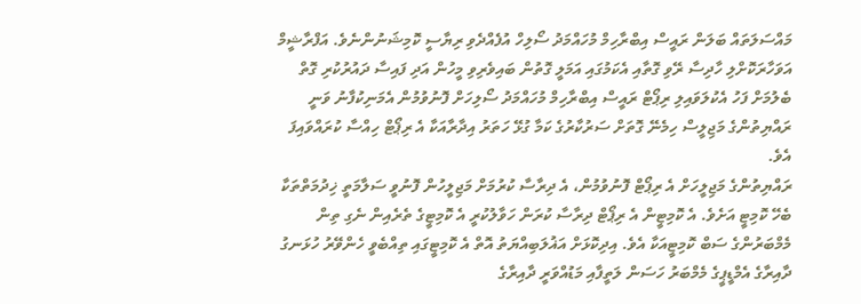މައްސަލަތައް ބަލަން ރައީސް އިބްރާހިމް މުހައްމަދު ސޯލިހް އުފެއްދެވި ރިޔާސީ ކޮމިޝަނުންނެވެ. އަފްރާޝީމް އަވަހާރަކޮށްލި ހާދިސާ ރޭވި ގޮތާއި އެކަމުގައި އަމަލީ ގޮތުން ބައިވެރިވި މީހުން އަދި ފައިސާ ދައުރުކުރި ގޮތް ބެލުމަށް ފަހު އެކުލަވައިލި ރިޕޯޓް ރައީސް އިބްރާހިމް މުހައްމަދު ސޯލިހަށް ފޮނުވުމުން އެމަނިކުފާނު ވަނީ ރައްޔިތުންގެ މަޖިލީސް ހިމެނޭ ގޮތަށް ސަރުކާރުގެ ކަމާ ގުޅޭ ހަތަރު އިދާރާއަކާ އެ ރިޕޯޓް ހިއްސާ ކުރައްވައިފަ އެވެ.
ރައްޔިތުންގެ މަޖިލީހަށް އެ ރިޕޯޓް ފޮނުވުމުން، އެ ދިރާސާ ކުރުމަށް މަޖިލީހުން ފޮނުވީ ސަލާމަތީ ޚިދުމަތްތަކާ ބެހޭ ކޮމިޓީ އަށެވެ. އެ ކޮމިޓީން އެ ރިޕޯޓް ދިރާސާ ކުރަން ހަވާލުކުރީ އެ ކޮމިޓީގެ ތެރެއިން ނެގި ތިން މެމްބަރުންގެ ސަބް ކޮމިޓީއަކާ އެވެ. އިދިކޮޅަށް އަޣުލަބިއްޔަތު އޮތް އެ ކޮމިޓީގައި ތިއްބެވީ ހެންވޭރު ހުޅަނގު ދާއިރާގެ އެމްޑީޕީގެ މެމްބަރު ހަސަން ލަތީފާއި މަޑުއްވަރީ ދާއިރާގެ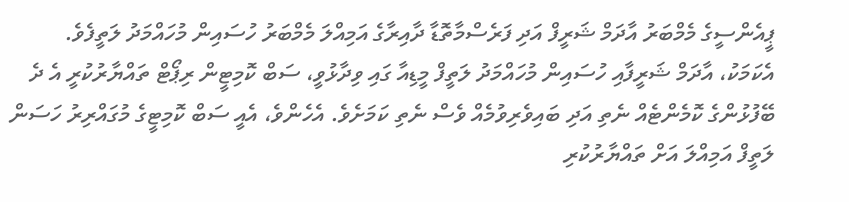ޕީއެންސީގެ މެމްބަރު އާދަމް ޝަރީފް އަދި ފަރެސްމާތޮޑާ ދާއިރާގެ އަމިއްލަ މެމްބަރު ހުސައިން މުހައްމަދު ލަތީފެވެ.
އެކަމަކު، އާދަމް ޝަރީފާއި ހުސައިން މުހައްމަދު ލަތީފް މީޑިއާ ގައި ވިދާޅުވީ، ސަބް ކޮމިޓީން ރިޕޯޓް ތައްޔާރުކުރީ އެ ދެ ބޭފުޅުންގެ ކޮމެންޓެއް ނެތި އަދި ބައިވެރިވުމެއް ވެސް ނެތި ކަމަށެވެ. އެހެންވެ، އެއީ ސަބް ކޮމިޓީގެ މުގައްރިރު ހަސަން ލަތީފް އަމިއްލަ އަށް ތައްޔާރުކުރި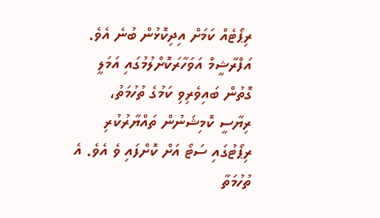ރިޕޯޓެއް ކަމަށް އިދިކޮޅުން ބުނެ އެވެ.
އަފްރާޝީމް އަވަހާރަކޮށްލުމުގައި އަމަލީ ގޮތުން ބައިވެރިވި ކަމުގެ ތުހުމަތު، ރިޔާސީ ކޮމިޝަނުން ތައްޔާރުކުރި ރިޕޯޓުގައި ސަޓޯ އަށް ކޮށްފައި ވެ އެވެ. އެ ތުހުމަތާ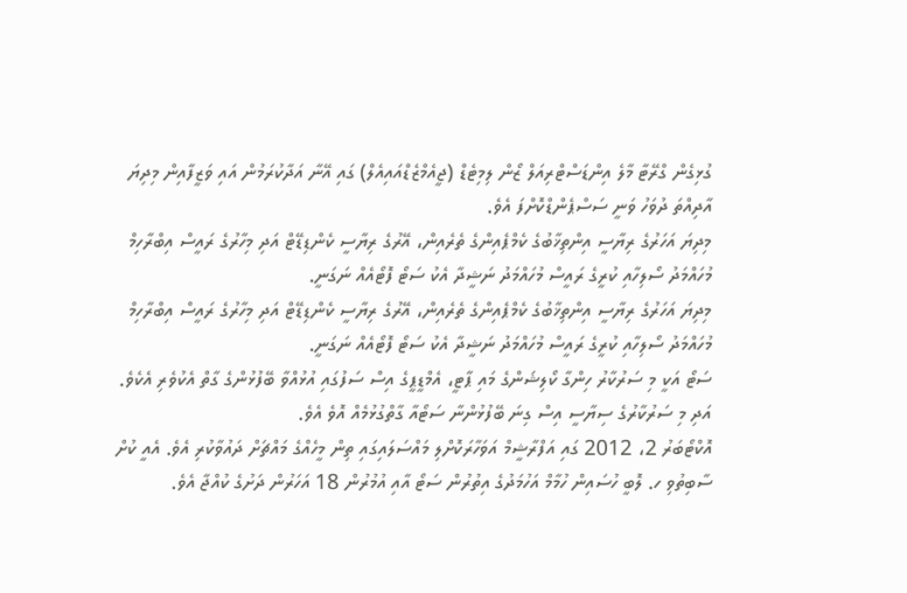ގުޅިގެން ގްރޭޓާ މާލެ އިންޑަސްޓްރިއަލް ޒޯން ލިމިޓެޑް (ޖީއެމްޒެޑްއައިއެލް) ގައި އޭނާ އަދާކުރަމުން އައި ވަޒީފާއިން މިދިޔަ އާދިއްތަ ދުވަހު ވަނީ ސަސްޕެންޑްކޮށްފަ އެވެ.
މިދިޔަ އަހަރުގެ ރިޔާސީ އިންތިޚާބުގެ ކެމްޕެއިންގެ ތެރެއިން، އޭރުގެ ރިޔާސީ ކެންޑިޑޭޓް އަދި މިހާރުގެ ރައީސް އިބްރާހިމް މުހައްމަދު ސޯލިހާއި ކުރީގެ ރައީސް މުހައްމަދު ނަޝީދާ އެކު ސަޓޯ ފޮޓޯއެއް ނަގަނީ.
މިދިޔަ އަހަރުގެ ރިޔާސީ އިންތިޚާބުގެ ކެމްޕެއިންގެ ތެރެއިން، އޭރުގެ ރިޔާސީ ކެންޑިޑޭޓް އަދި މިހާރުގެ ރައީސް އިބްރާހިމް މުހައްމަދު ސޯލިހާއި ކުރީގެ ރައީސް މުހައްމަދު ނަޝީދާ އެކު ސަޓޯ ފޮޓޯއެއް ނަގަނީ.
ސަޓޯ އަކީ މި ސަރުކާރު ހިންގާ ކޯލިޝަންގެ މައި ޕާޓީ، އެމްޑީޕީގެ އިސް ސަފުގައި އުޅުއްވާ ބޭފުޅުންގެ ގާތް އެކުވެރި އެކެވެ. އަދި މި ސަރުކާރުގެ ސިޔާސީ އިސް ގިނަ ބޭފުޅުންނާ ސަޓޯއާ ގާތްގުޅުމެއް އޮވެ އެވެ.
އޮކްޓޯބަރު 2، 2012 ގައި އަފްރާޝީމް އަވަހާރަކޮށްލި މައްސަލައިގައި ތިން މީހެއްގެ މައްޗަށް ދައުވާކުރި އެވެ. އެއީ ކުށް ސާބިތުވި ހ. ލޮބީ ހުސައިން ހުމާމް އަހުމަދުގެ އިތުރުން ސަޓޯ އާއި އުމުރުން 18 އަހަރުން ދަށުގެ ކުއްޖާ އެވެ.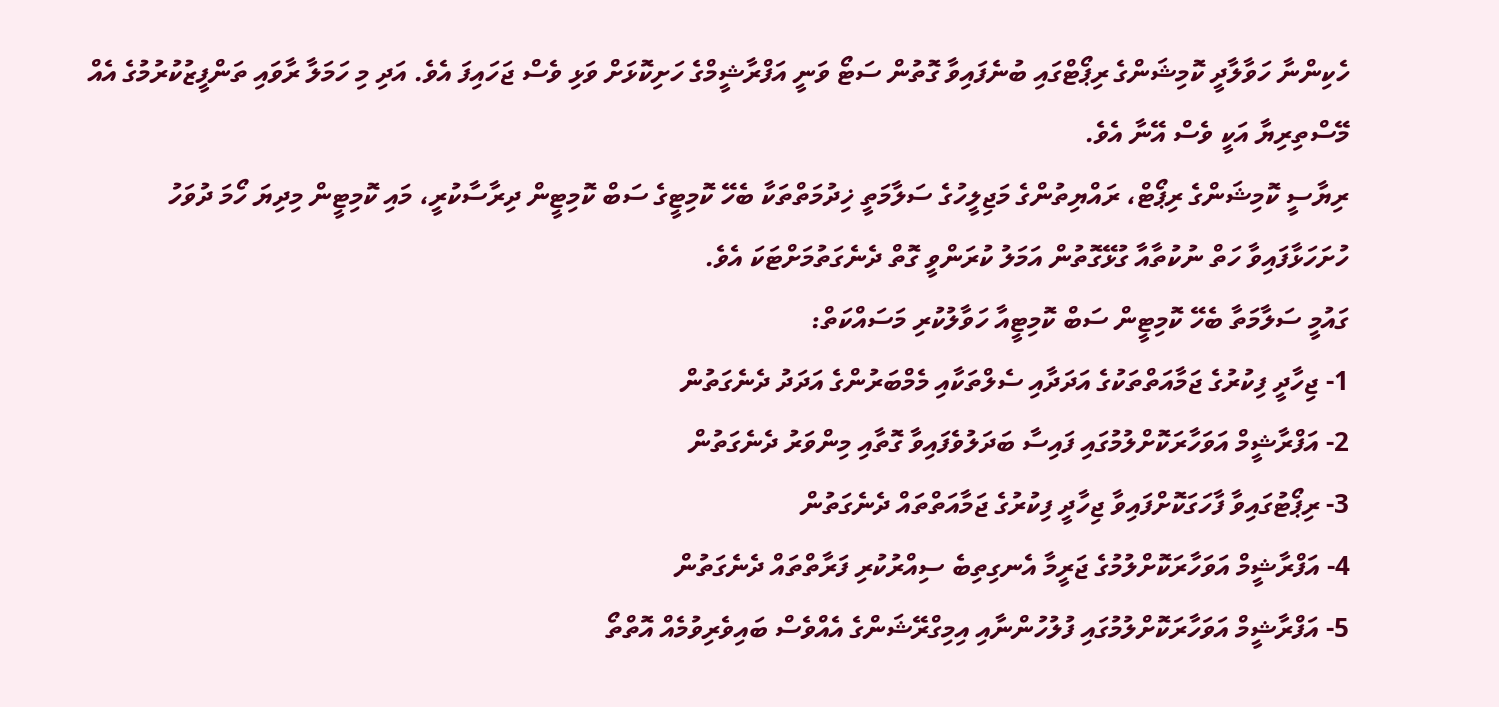ހެކިންނާ ހަވާލާދީ ކޮމިޝަންގެ ރިޕޯޓްގައި ބުނެފައިވާ ގޮތުން ސަޓޯ ވަނީ އަފްރާޝީމްގެ ހަށިކޮޅަށް ވަޅި ވެސް ޖަހައިފަ އެވެ. އަދި މި ހަމަލާ ރާވައި ތަންފީޒުކުރުމުގެ އެއް މޭސްތިރިޔާ އަކީ ވެސް އޭނާ އެވެ.
ރިޔާސީ ކޮމިޝަންގެ ރިޕޯޓް، ރައްޔިތުންގެ މަޖިލީހުގެ ސަލާމަތީ ޚިދުމަތްތަކާ ބެހޭ ކޮމިޓީގެ ސަބް ކޮމިޓީން ދިރާސާކުރީ، މައި ކޮމިޓީން މިދިޔަ ހޯމަ ދުވަހު ހުށަހަޅާފައިވާ ހަތް ނުކުތާއާ ގުޅޭގޮތުން އަމަލު ކުރަންވީ ގޮތް ދެނެގަތުމަށްޓަކަ އެވެ.
ގައުމީ ސަލާމަތާ ބެހޭ ކޮމިޓީން ސަބް ކޮމިޓީއާ ހަވާލުކުރި މަސައްކަތް:
1- ޖިހާދީ ފިކުރުގެ ޖަމާއަތްތަކުގެ އަދަދާއި ސެލްތަކާއި މެމްބަރުންގެ އަދަދު ދެނެގަތުން
2- އަފްރާޝީމް އަވަހާރަކޮށްލުމުގައި ފައިސާ ބަދަލުވެފައިވާ ގޮތާއި މިންވަރު ދެނެގަތުން
3- ރިޕޯޓުގައިވާ ފާހަގަކޮށްފައިވާ ޖިހާދީ ފިކުރުގެ ޖަމާއަތްތައް ދެނެގަތުން
4- އަފްރާޝީމް އަވަހާރަކޮށްލުމުގެ ޖަރީމާ އެނގިތިބެ ސިއްރުކުރި ފަރާތްތައް ދެނެގަތުން
5- އަފްރާޝީމް އަވަހާރަކޮށްލުމުގައި ފުލުހުންނާއި އިމިގްރޭޝަންގެ އެއްވެސް ބައިވެރިވުމެއް އޮތްތޯ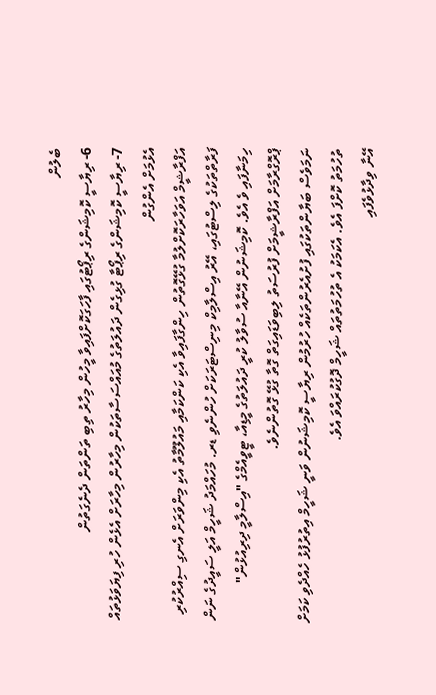ބެލުން
6- ރިޔާސީ ކޮމިޝަންގެ ރިޕޯޓުގައި ފާހަގަކޮށްފައިވާ މީހުން މިހާރު ތިބި ތަންތަން ދެނެގަތުން
7- ރިޔާސީ ކޮމިޝަންގެ ރިޕޯޓާ ގުޅިގެން ދައުލަތުގެ މުއައްސަސާތަކުން މިހާރުން މިހާރަށް އެޅެން ހުރި ފިޔަވަޅުތައް އެޅުމަށް އެންގުން
އަފްރާޝީމް އަވަހާރަކޮށްލުމާ ގުޅޭގޮތުން ހިންގާފައިވާ އެކި ކަންކަމާއި މައުލޫމާތު އެކި މިންވަރަށް އެނގި ސިއްރުކުރި ފަރާތްތަކުގެ ލިސްޓުގައި، އޭރު އިސްލާމިކް މިނިސްޓަރަކަށް ހުންނެވި ޑރ. މުހައްމަދު ޝަހީމް އަލީ ސައީދުގެ ނަން ހިމަނާފައި ވެ އެވެ. ކޮމިޝަނުން އޭނާއާ ސުވާލު ކުރީ ދައުލަތުގެ މީޑިއާ، ޓީވީއެމްގެ "އިސްލާމީ ދިރިއުޅުން" ޕްރޮގްރާމަށް އަފްރާޝީމަށް ފުރުސަތު ލިބިވަޑައިގަތް ގޮތާ ގުޅޭ ގޮތުންނެވެ.
ނަމަވެސް ބަޔާންތަކުގައި ފުށުއެރުންތަކެއް ހުރުމުން ރިޔާސީ ކޮމިޝަނުން ވަނީ ޝަހީމް އިތުރުފުޅު ހެއްދެވި ކަމަށް ތުހުމަތު ކޮށްފަ އެވެ. އެކަމަކު އެ ތުހުމަތުތައް ޝަހީމް ދޮގުކުރައްވަ އެވެ.
އޭނާ ވިދާޅުވެފައި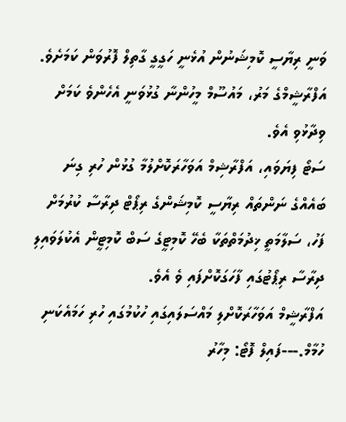ވަނީ ރިޔާސީ ކޮމިޝަނުން އުޅެނީ ހަގީގީ ގާތިލް ފޮރުވަން ކަމަށެވެ. އަފްރާޝީމްގެ މަރު، މައުސޫމް މީހުންނާ ގުޅުވަނީ އެހެންވެ ކަމަށް ވިދާޅުވި އެވެ.
ސަޓޯ ފިޔަވައި، އަފްރާޝިމް އަވަހާރަކޮށްލުމާ ގުޅުން ހުރި ގިނަ ބައެއްގެ ނަންތައް ރިޔާސީ ކޮމިޝަންގެ ރިޕޯޓް ދިރާސާ ކުރުމަށް ފަހު، ސަލާމަތީ ޚިދުމަތްތަކާ ބެހޭ ކޮމިޓީގެ ސަބް ކޮމިޓީން އެކުލަވައިލި ދިރާސާ ރިޕޯޓުގައި ފާހަގަކޮށްފައި ވެ އެވެ.
އަފްރާޝީމް އަވަހާރަކޮށްލި މައްސަލައިގައި ހުކުމުގައި ހުރި ހަމައެކަނި ހުމާމް.---ފައިލް ފޮޓޯ: މިހާރު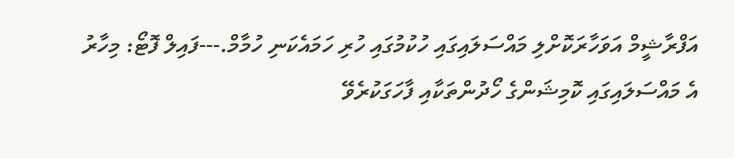އަފްރާޝީމް އަވަހާރަކޮށްލި މައްސަލައިގައި ހުކުމުގައި ހުރި ހަމައެކަނި ހުމާމް.---ފައިލް ފޮޓޯ: މިހާރު
އެ މައްސަލައިގައި ކޮމިޝަންގެ ހޯދުންތަކާއި ފާހަގަކުރެވޭ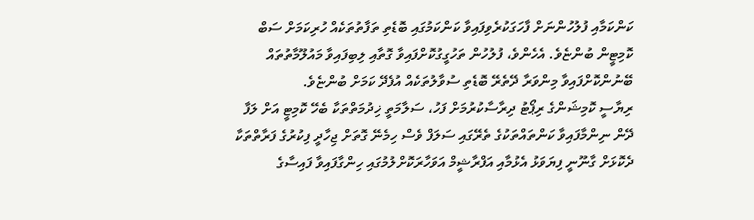ކަންކަމާއި ފުލުހުންނަށް ފާހަގަކުރެވިފައިވާ ކަންކަމުގައި ބޮޑެތި ތަފާތުތަކެއް ހުރިކަމަށް ސަބް ކޮމިޓީން ބުންޏެވެ. އެހެންވެ، ފުލުހުން ތަހުގީގުކޮށްފައިވާ ގޮތާއި ލިބިފައިވާ މައުލޫމާތުތައް ބޭނުންކޮށްފައިވާ މިންވަރާ ދޭތެރޭ ބޮޑެތި ސުވާލުތަކެއް އުފެދޭ ކަމަށް ބުންޏެވެ.
ރިޔާސީ ކޮމިޝަންގެ ރިޕޯޓު ދިރާސާކުރުމަށް ފަހު، ސަލާމަތީ ޚިދުމަތްތަކާ ބެހޭ ކޮމިޓީ އަށް ލަފާ ދޭން ނިންމާފައިވާ ކަންތައްތަކުގެ ތެރޭގައި ސަލަފް ވެސް ހިމެނޭ ގޮތަށް ޖިހާދީ ފިކުރުގެ ފަރާތްތަކާ ދެކޮޅަށް ގާނޫނީ ފިޔަވަޅު އެޅުމާއި އަފްރާޝީމް އަވަހާރަކޮށްލުމުގައި ހިންގާފައިވާ ފައިސާގެ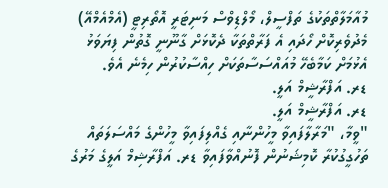މުއާމަލާތްތަކުގެ ތަފްސީލް، މޯލްޑިވްސް މަނިޓަރީ އޮތޯރިޓީ (އެމްއެމްއޭ) މެދުވެރިކޮށް ހޯދައި އެ ފަރާތްތަކާ ދެކޮޅަށް ގާނޫނީ ގޮތުން ފިޔަވަޅު އެޅުމަށް ކަމާބެހޭ މުއައްސަސާތަކަށް ހިއްސާކުރުން ހިމެނެ އެވެ.
ޑރ. އަފްރާޝީމް އަލީ.
ޑރ. އަފްރާޝީމް އަލީ.
"ވީމާ، "މަރާލާފައިވާ މީހުންނާއި ގެއްލިފައިވާ މީހުންގެ މައްސަލަތައް ތަހުގީގުކުރާ ކޮމިޝަނުން ފޮނުއްވާފައިވާ ޑރ. އަފްރާޝިމް އަލީގެ މަރުގެ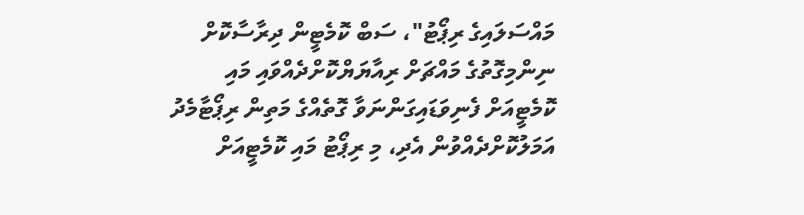މައްސަލައިގެ ރިޕޯޓު"، ސަބް ކޮމެޓީން ދިރާސާކޮށް ނިންމިގޮތުގެ މައްޗަށް ރިއާޔަޔްކޮށްދެއްވައި މައި ކޮމެޓީއަށް ފެނިވަޑައިގަންނަވާ ގޮތެއްގެ މަތިން ރިޕޯޓާމެދު އަމަލުކޮށްދެއްވުން އެދި، މި ރިޕޯޓު މައި ކޮމެޓީއަށް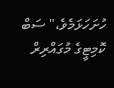ހުށަހަޅަމެވެ،" ސަބް ކޮމިޓީގެ މުގައްރިރް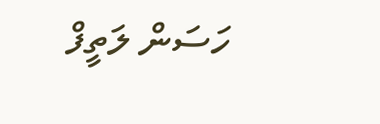ހަސަން ލަތީފް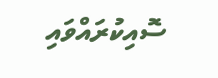ސޮއިކުރައްވައި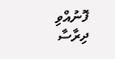ފޮނުއްވި ދިރާސާ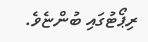ރިޕޯޓުގައި ބުންޏެވެ.